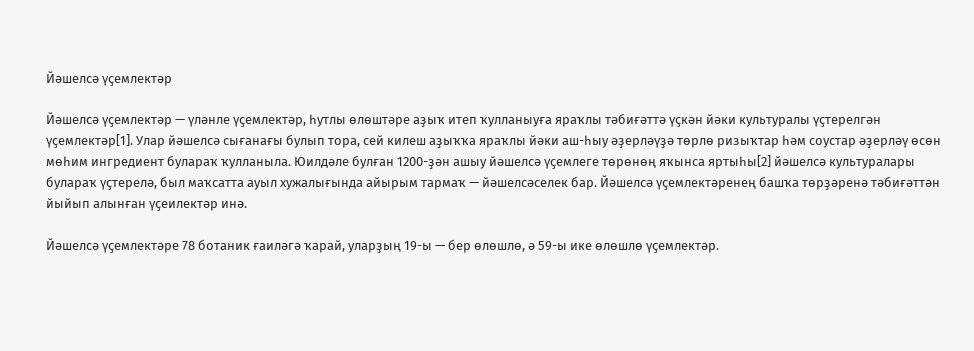Йәшелсә үҫемлектәр

Йәшелсә үҫемлектәр — үләнле үҫемлектәр, һутлы өлөштәре аҙыҡ итеп ҡулланыуға яраҡлы тәбиғәттә үҫкән йәки культуралы үҫтерелгән үҫемлектәр[1]. Улар йәшелсә сығанағы булып тора, сей килеш аҙыҡҡа яраҡлы йәки аш-һыу әҙерләүҙә төрлө ризыҡтар һәм соустар әҙерләү өсөн мөһим ингредиент булараҡ ҡулланыла. Юилдәле булған 1200-ҙән ашыу йәшелсә үҫемлеге төрөнөң яҡынса яртыһы[2] йәшелсә культуралары булараҡ үҫтерелә, был маҡсатта ауыл хужалығында айырым тармаҡ — йәшелсәселек бар. Йәшелсә үҫемлектәренең башҡа төрҙәренә тәбиғәттән йыйып алынған үҫеилектәр инә.

Йәшелсә үҫемлектәре 78 ботаник ғаиләгә ҡарай, уларҙың 19-ы — бер өлөшлө, ә 59-ы ике өлөшлө үҫемлектәр.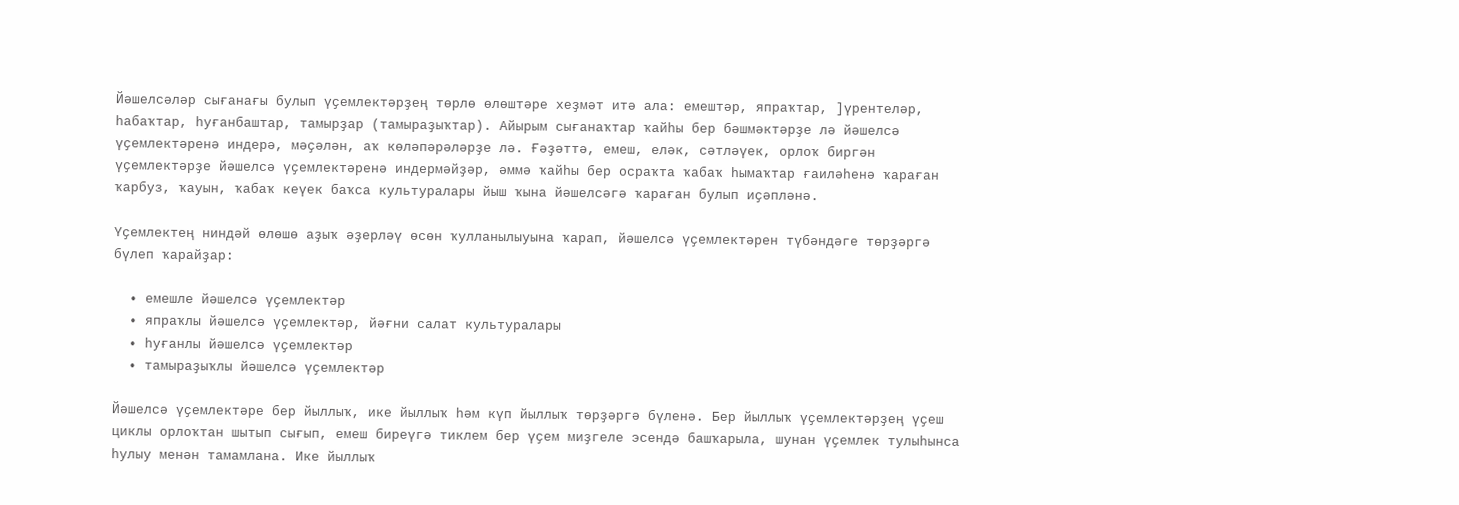Йәшелсәләр сығанағы булып үҫемлектәрҙең төрлө өлөштәре хеҙмәт итә ала: емештәр, япраҡтар, ]үрентеләр, һабаҡтар, һуғанбаштар, тамырҙар (тамыраҙыҡтар). Айырым сығанаҡтар ҡайһы бер бәшмәктәрҙе лә йәшелсә үҫемлектәренә индерә, мәҫәлән, аҡ көләпәрәләрҙе лә. Ғәҙәттә, емеш, еләк, сәтләүек, орлоҡ биргән үҫемлектәрҙе йәшелсә үҫемлектәренә индермәйҙәр, әммә ҡайһы бер осраҡта ҡабаҡ һымаҡтар ғаиләһенә ҡараған ҡарбуз, ҡауын, ҡабаҡ кеүек баҡса культуралары йыш ҡына йәшелсәгә ҡараған булып иҫәпләнә.

Үҫемлектең ниндәй өлөшө аҙыҡ әҙерләү өсөн ҡулланылыуына ҡарап, йәшелсә үҫемлектәрен түбәндәге төрҙәргә бүлеп ҡарайҙар:

  • емешле йәшелсә үҫемлектәр
  • япраҡлы йәшелсә үҫемлектәр, йәғни салат культуралары
  • һуғанлы йәшелсә үҫемлектәр
  • тамыраҙыҡлы йәшелсә үҫемлектәр

Йәшелсә үҫемлектәре бер йыллыҡ, ике йыллыҡ һәм күп йыллыҡ төрҙәргә бүленә. Бер йыллыҡ үҫемлектәрҙең үҫеш циклы орлоҡтан шытып сығып, емеш биреүгә тиклем бер үҫем миҙгеле эсендә башҡарыла, шунан үҫемлек тулыһынса һулыу менән тамамлана. Ике йыллыҡ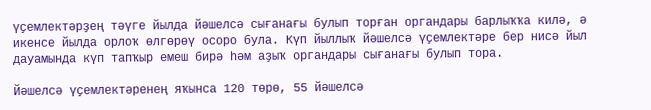үҫемлектәрҙең тәүге йылда йәшелсә сығанағы булып торған органдары барлыҡҡа килә, ә икенсе йылда орлоҡ өлгөрөү осоро була. Күп йыллыҡ йәшелсә үҫемлектәре бер нисә йыл дауамында күп тапҡыр емеш бирә һәм аҙыҡ органдары сығанағы булып тора.

Йәшелсә үҫемлектәренең яҡынса 120 төрө, 55 йәшелсә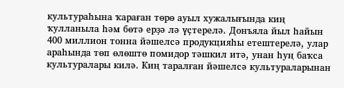культураһына ҡараған төрө ауыл хужалығында киң ҡулланыла һәм бөтә ерҙә лә үҫтерелә. Донъяла йыл һайын 400 миллион тонна йәшелсә продукцияһы етештерелә, улар араһында төп өлөштө помидор тәшкил итә, унан һуң баҡса культуралары килә. Киң таралған йәшелсә культураларынан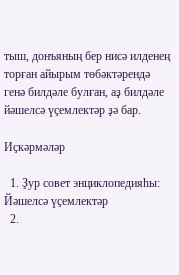тыш, донъяның бер нисә илденең торған айырым төбәктәрендә генә билдәле булған, аҙ билдәле йәшелсә үҫемлектәр ҙә бар.

Иҫкәрмәләр

  1. Ҙур совет энциклопедияһы: Йәшелсә үҫемлектәр
  2.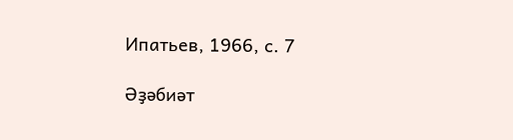Ипатьев, 1966, с. 7

Әҙәбиәт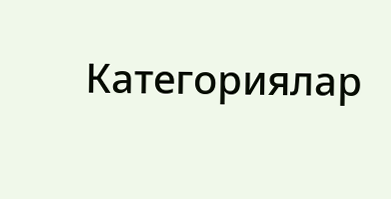Категориялар